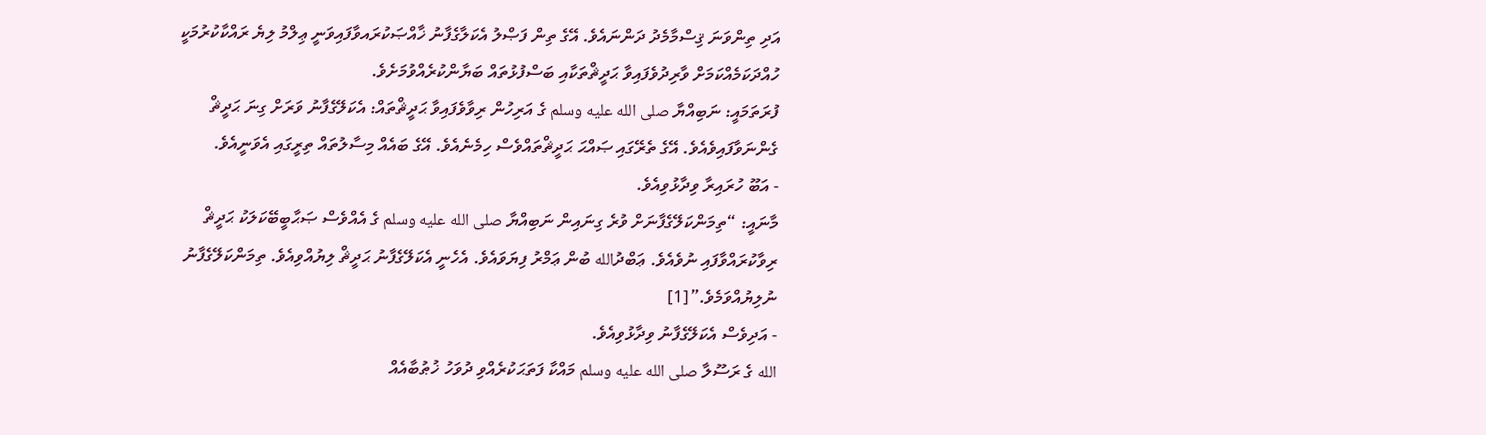އަދި ތިންވަނަ ޤިސްމާމެދު ދަންނައެވެ. އޭގެ ތިން ފަޞްލު އެކަލާގެފާނު ޚާއްޞަކުރައވާފައިވަނީ ޢިލްމު ލިޔެ ރައްކާކުރުމަކީ ހުއްދަކަމެއްކަމަށް ވާރިދުވެފައިވާ ޙަދީޘްތަކާއި ބަސްފުޅުތައް ބަޔާންކުރެއްވުމަށެވެ.
ފުރަތަމައީ: ނަބިއްޔާ صلى الله عليه وسلم ގެ އަރިހުން ރިވާވެފައިވާ ޙަދީޘްތައް: އެކަލޭގެފާނު ވަރަށް ގިނަ ޙަދީޘް ގެންނަވާފައިވެއެވެ. އޭގެ ތެރޭގައި ޞައްޙަ ޙަދީޘްތައްވެސް ހިމެނެއެވެ. އޭގެ ބައެއް މިސާލުތައް ތިރީގައި އެވަނީއެވެ.
- އަބޫ ހުރައިރާ ވިދާޅުވިއެވެ.
މާނައީ: “ތިމަންކަލޭގެފާނަށް ވުރެ ގިނައިން ނަބިއްޔާ صلى الله عليه وسلم ގެ އެއްވެސް ޞަޙާބީބޭކަލަކު ޙަދީޘް ރިވާކުރައްވާފައި ނުވެއެވެ. ޢަބްދުالله ބުން ޢަމްރު ފިޔަވައެވެ. އެހެނީ އެކަލޭގެފާނު ޙަދީޘް ލިޔުއްވިއެވެ. ތިމަންކަލޭގެފާނު ނުލިޔުއްވަމެވެ.”[1]
- އަދިވެސް އެކަލޭގެފާނު ވިދާޅުވިއެވެ.
الله ގެ ރަސޫލާ صلى الله عليه وسلم މައްކާ ފަތަޙަކުރެއްވި ދުވަހު ޚުޠުބާއެއް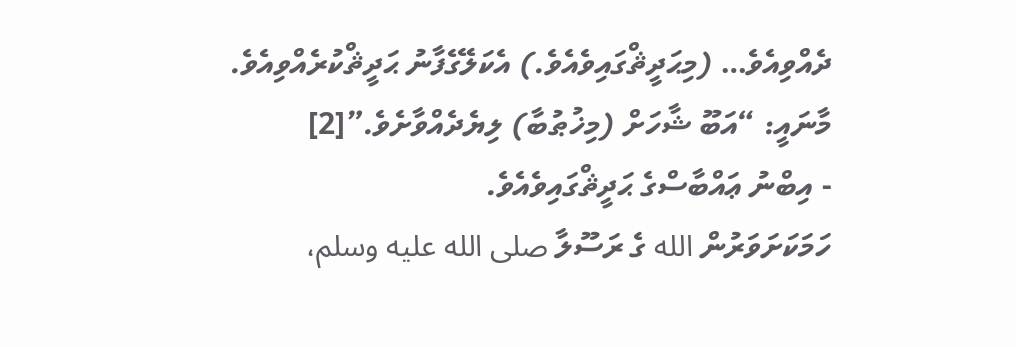ދެއްވިއެވެ… (މިޙަދީޘްގައިވެއެވެ.) އެކަލޭގެފާނު ޙަދީޘްކުރެއްވިއެވެ.
މާނައީ: “އަބޫ ޝާހަށް (މިޚުޠުބާ) ލިޔެދެއްވާށެވެ.”[2]
- އިބްނު ޢައްބާސްގެ ޙަދީޘްގައިވެއެވެ.
ހަމަކަށަވަރުން الله ގެ ރަސޫލާ صلى الله عليه وسلم،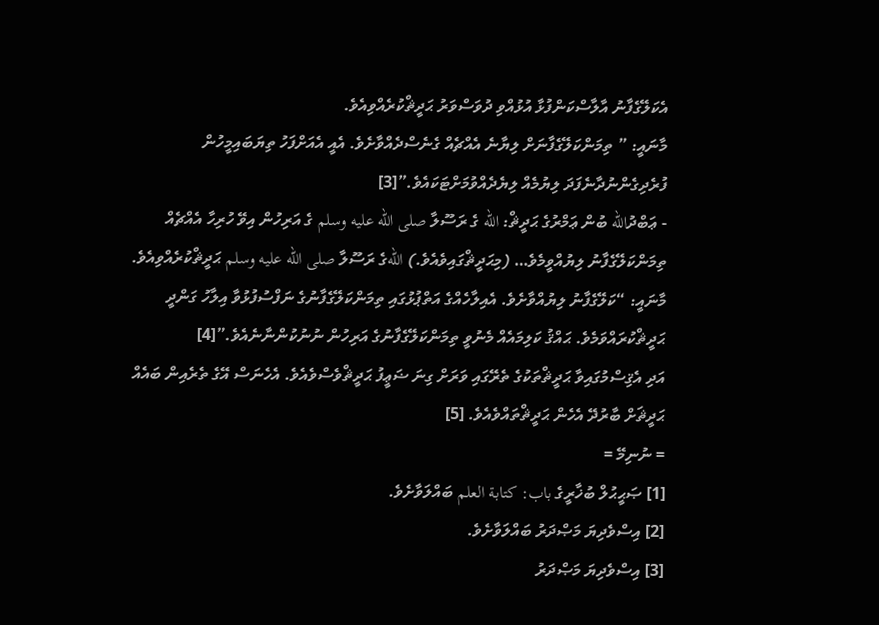އެކަލޭގެފާނު އާލާސްކަންފުޅާ އުޅުއްވި ދުވަސްވަރު ޙަދީޘްކުރެއްވިއެވެ.
މާނައީ: ” ތިމަންކަލޭގެފާނަށް ލިޔާނެ އެއްޗެއް ގެނެސްދެއްވާށެވެ. އެއީ އެއަށްފަހު ތިޔަބައިމީހުން ފުރެދިގެންނުދާނެފަދަ ލިޔުމެއް ލިޔެދެއްވުމަށްޓަކައެވެ.”[3]
- ޢަބްދުالله ބުން ޢަމްރުގެ ޙަދީޘް: الله ގެ ރަސޫލާ صلى الله عليه وسلم ގެ އަރިހުން އިވޭ ހުރިހާ އެއްޗެއް ތިމަންކަލޭގެފާނު ލިޔުއްވީމެވެ… (މިޙަދީޘްގައިވެއެވެ.) اللهގެ ރަސޫލާ صلى الله عليه وسلم ޙަދީޘްކުރެއްވިއެވެ.
މާނައީ: “ކަލޭގެފާނު ލިޔުއްވާށެވެ. އެއިލާހެއްގެ އަތްޕުޅުގައި ތިމަންކަލޭގެފާނުގެ ނަފްސުފުޅުވާ އިލާހު ގަންދީ ޙަދީޘްކުރައްވަމެވެ. ޙައްޤު ކަލިމައެއް މެނުވީ ތިމަންކަލޭގެފާނުގެ އަރިހުން ނުނުކުންނާނެއެވެ.”[4]
އަދި އެޤިސްމުގައިވާ ޙަދީޘްތަކުގެ ތެރޭގައި ވަރަށް ގިނަ ޟަޢީފު ޙަދީޘްވެސްވެއެވެ. އެހެނަސް އޭގެ ތެރެއިން ބައެއް ޙަދީޘަށް ބާރުދޭ އެހެން ޙަދީޘްތައްވެއެވެ. [5]
= ނުނިމޭ =
[1] ޞަޙީޙުލް ބުޚާރީގެ باب: كتابة العلم ބައްލަވާށެވެ.
[2] އިސްވެދިޔަ މަޞްދަރު ބައްލަވާށެވެ.
[3] އިސްވެދިޔަ މަޞްދަރު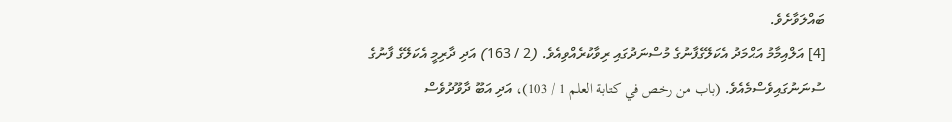ބައްލަވާށެވެ.
[4] އަލްއިމާމު އަޙްމަދު އެކަލޭގެފާނުގެ މުސްނަދުގައި ރިވާކުރެއްވިއެވެ. (2 / 163) އަދި ދާރިމީ އެކަލޭގެ ފާނުގެ ސުނަނުގައިވެސްމެއެވެ. (باب من رخص في كتابة العلم 1 / 103)، އަދި އަބޫ ދާވޫދުވެސް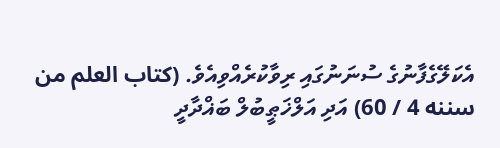އެކަލޭގެފާނުގެ ސުނަނުގައި ރިވާކުރެއްވިއެވެ. (كتاب العلم من سننه 4 / 60) އަދި އަލްޚަޠީބުލް ބަޣްދާދީ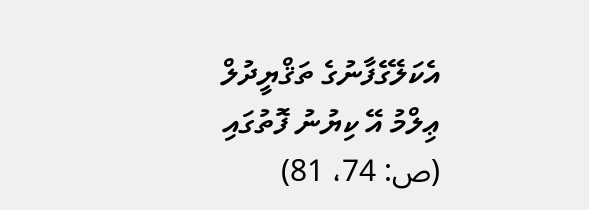އެކަލޭގެފާނުގެ ތަޤްޔީދުލް ޢިލްމު އޭ ކިޔުނު ފޮތުގައި (ص: 74، 81)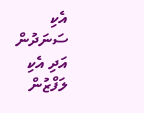އެކި ސަނަދުން އަދި އެކި ލަފްޒުން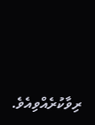ރިވާކުރެއްވިއެވެ.